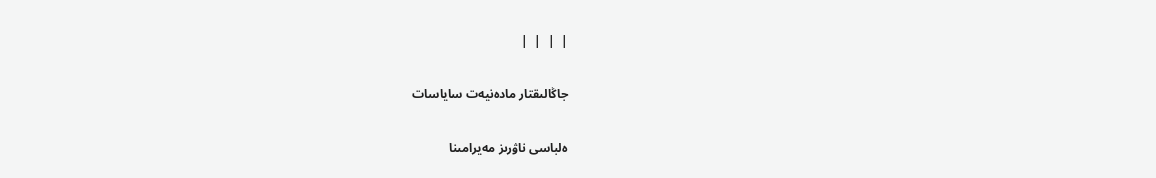|  |  |  |

جاڭالىقتار مادەنيەت ساياسات

ەلباسى ناۋرىز مەيرامىنا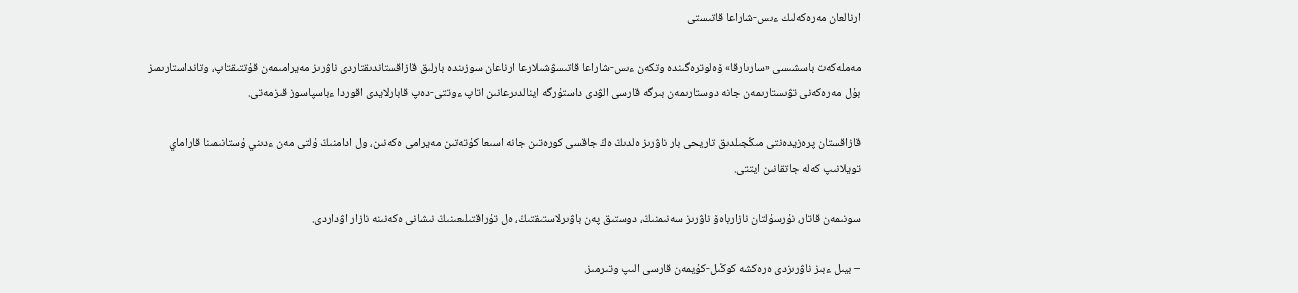ارنالعان مەرەكەلىك ءىس-شاراعا قاتىستى

مەملەكەت باسشىسى «سارىارقا» ۆەلوترەگىندە وتكەن ءىس-شاراعا قاتىسۋشىلارعا ارناعان سوزىندە بارلىق قازاقستاندىقتاردى ناۋرىز مەيرامىمەن قۇتتىقتاپ، وتانداستارىمىز بۇل مەرەكەنى تۋىستارىمەن جانە دوستارىمەن بىرگە قارسى الۋدى داستۇرگە اينالدىرعانىن اتاپ ءوتتى-دەپ قابارلايدى اقوردا ءباسپاسوز قىزمەتى.

قازاقستان پرەزيدەنتى مىڭجىلدىق تاريحى بار ناۋرىز ەلدىڭ ەڭ جاقسى كورەتىن جانە اسىعا كۇتەتىن مەيرامى ەكەنىن، ول ادامنىڭ ۇلتى مەن ءدىني ۇستانىمىنا قاراماي تويلانىپ كەلە جاتقانىن ايتتى.

سونىمەن قاتار، نۇرسۇلتان نازارباەۆ ناۋرىز سەنىمنىڭ، دوستىق پەن باۋىرلاستىقتىڭ، ەل تۇراقتىلىعىنىڭ نىشانى ەكەنىنە نازار اۋداردى.

– بيىل ءبىز ناۋرىزدى ەرەكشە كوڭىل-كۇيمەن قارسى الىپ وتىرمىز.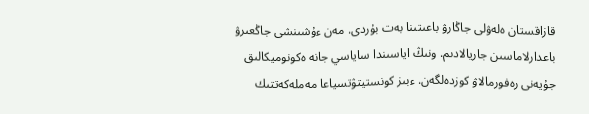قازاقستان ەلەۋلى جاڭارۋ باعىتىنا بەت بۇردى. مەن ءۇشىنشى جاڭعىرۋ باعدارلاماسىن جاريالادىم. ونىڭ اياسىندا ساياسي جانە ەكونوميكالىق جۇيەنى رەفورمالاۋ كوزدەلگەن. ءبىز كونستيتۋتسياعا مەملەكەتتىك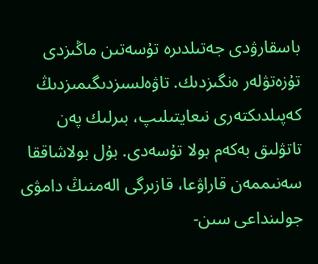باسقارۋدى جەتىلدىرە تۇسەتىن ماڭىزدى تۇزەتۋلەر ەنگىزدىك. تاۋەلسىزدىگىمىزدىڭ كەپىلدىكتەرى نىعايتىلىپ، بىرلىك پەن تاتۋلىق بەكەم بولا تۇسەدى. بۇل بولاشاققا سەنىممەن قاراۋعا، قازىرگى الەمنىڭ دامۋى جولىنداعى سىن-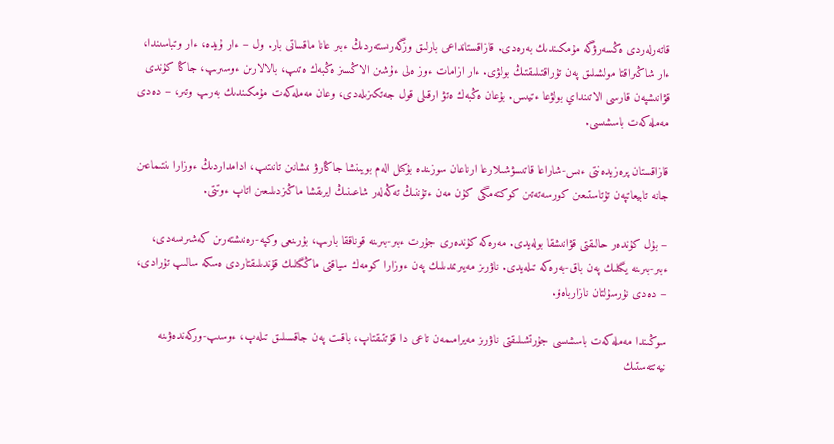قاتەرلەردى ەڭسەرۋگە مۇمكىندىك بەرەدى. قازاقستانداعى بارلىق وزگەرىستەردىڭ ءبىر عانا ماقساتى بار. ول – ءار ۇيدە، ءار وتباسىندا، ءار شاڭىراقتا مولشىلىق پەن تۇراقتىلىقتىڭ بولۋى. ءار ازامات ءوز ەلى ءۇشىن الاڭسىز ەڭبەك ەتىپ، بالالارىن ءوسىرىپ، جاڭا كۇندى قۋانىشپەن قارسى الاتىنداي بولۋعا ءتيىس. بۇعان ەڭبەك ەتۋ ارقىلى قول جەتكىزىلەدى، وعان مەملەكەت مۇمكىندىك بەرىپ وتىر، – دەدى مەملەكەت باسشىسى.

قازاقستان پرەزيدەنتى ءىس-شاراعا قاتىسۋشىلارعا ارناعان سوزىندە بۇكىل الەم بويىنشا جاڭارۋ نىشانىن تانىتىپ، ادامداردىڭ ءوزارا ىنتىماعىن جانە تابيعاتپەن تۇتاستىعىن كورسەتەتىن كوكتەمگى كۇن مەن ءتۇننىڭ تەڭەلەر شاعىنىڭ ايرىقشا ماڭىزدىلىعىن اتاپ ءوتتى.

– بۇل كۇندەر حالىقتى قۋانىشقا بولەيدى. مەرەكە كۇندەرى جۇرت ءبىر-بىرىنە قوناققا بارىپ، بۇرىنعى وكپە-رەنىشتەرىن كەشىرىسەدى، ءبىر-بىرىنە يگىلىك پەن باق-بەرەكە تىلەيدى. ناۋرىز مەيىرىمدىلىك پەن ءوزارا كومەك سياقتى ماڭگىلىك قۇندىلىقتاردى ەسكە سالىپ تۇرادى، – دەدى نۇرسۇلتان نازارباەۆ.

سوڭىندا مەملەكەت باسشىسى جۇرتشىلىقتى ناۋرىز مەيرامىمەن تاعى دا قۇتتىقتاپ، باقىت پەن جاقسىلىق تىلەپ، ءوسىپ-وركەندەۋىنە نيەتتەستىك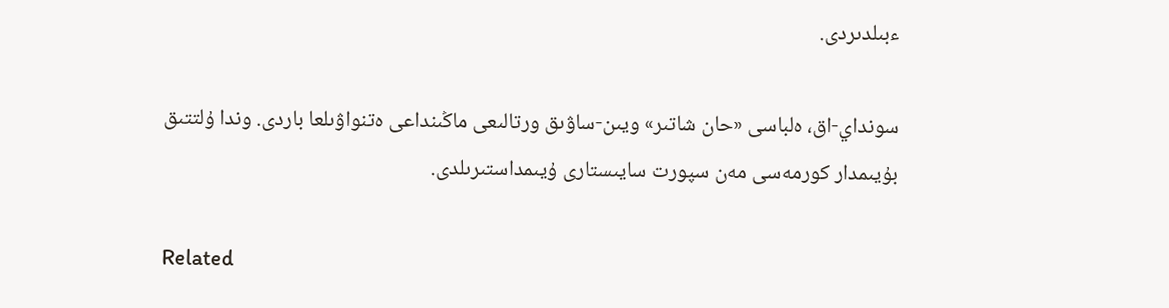ءبىلدىردى.

سونداي-اق، ەلباسى «حان شاتىر» ويىن-ساۋىق ورتالىعى ماڭىنداعى ەتنواۋىلعا باردى. وندا ۇلتتىق بۇيىمدار كورمەسى مەن سپورت سايىستارى ۇيىمداستىرىلدى.

Related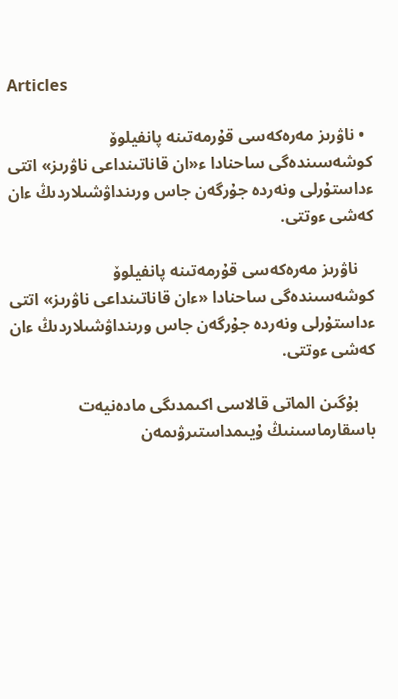Articles

  • ناۋرىز مەرەكەسى قۇرمەتىنە پانفيلوۆ كوشەسىندەگى ساحنادا ء«ان قاناتىنداعى ناۋرىز» اتتى ءداستۇرلى ونەردە جۇرگەن جاس ورىنداۋشىلاردىڭ ءان كەشى ءوتتى.

    ناۋرىز مەرەكەسى قۇرمەتىنە پانفيلوۆ كوشەسىندەگى ساحنادا «ءان قاناتىنداعى ناۋرىز» اتتى ءداستۇرلى ونەردە جۇرگەن جاس ورىنداۋشىلاردىڭ ءان كەشى ءوتتى.

    بۇگىن الماتى قالاسى اكىمدىگى مادەنيەت باسقارماسىنىڭ ۇيىمداستىرۋىمەن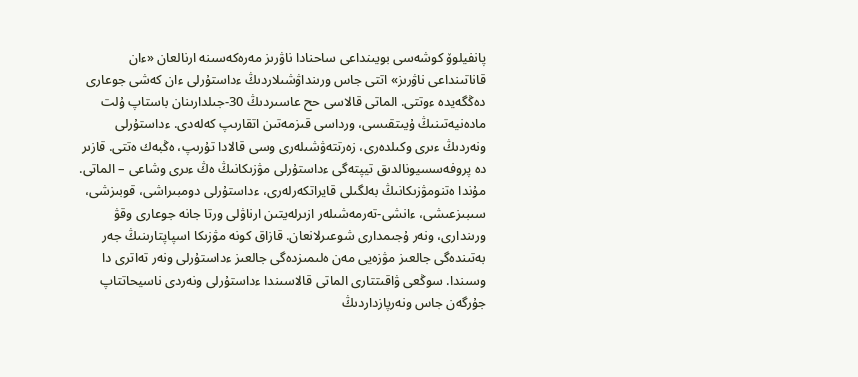پانفيلوۆ كوشەسى بويىنداعى ساحنادا ناۋرىز مەرەكەسىنە ارنالعان «ءان قاناتىنداعى ناۋرىز» اتتى جاس ورىنداۋشىلاردىڭ ءداستۇرلى ءان كەشى جوعارى دەڭگەيدە ءوتتى. الماتى قالاسى حح عاسىردىڭ 30-جىلدارىنان باستاپ ۇلت مادەنيەتىنىڭ ۇيىتقىسى، ورداسى قىزمەتىن اتقارىپ كەلەدى. ءداستۇرلى ونەردىڭ ءىرى وكىلدەرى، زەرتتەۋشىلەرى وسى قالادا تۇرىپ، ەڭبەك ەتتى. قازىر دە پروفەسسيونالدىق تيپتەگى ءداستۇرلى مۋزىكانىڭ ەڭ ءىرى وشاعى – الماتى. مۇندا ەتنومۋزىكانىڭ بەلگىلى قايراتكەرلەرى، ءداستۇرلى دومبىراشى، قوبىزشى، سىبىزعىشى، ءانشى-تەرمەشىلەر ازىرلەيتىن ارناۋلى ورتا جانە جوعارى وقۋ ورىندارى، ونەر ۇجىمدارى شوعىرلانعان. قازاق كونە مۋزىكا اسپاپتارىنىڭ جەر بەتىندەگى جالعىز مۋزەيى مەن ەلىمىزدەگى جالعىز ءداستۇرلى ونەر تەاترى دا وسىندا. سوڭعى ۋاقىتتارى الماتى قالاسىندا ءداستۇرلى ونەردى ناسيحاتتاپ جۇرگەن جاس ونەرپازداردىڭ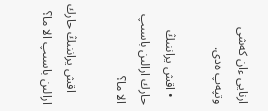ارنايى ءان كەشى وتپەپ ەدى.

  • اقش يراننىڭ حارك ارالىن باسىپ الا ما؟

    اقش يراننىڭ حارك ارالىن باسىپ الا ما؟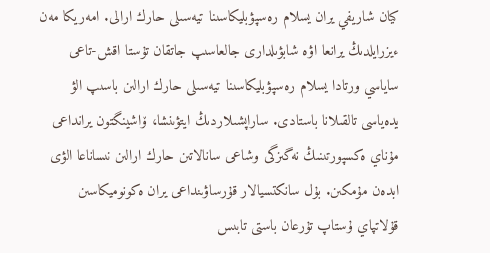كيان شاريفي يران يسلام رەسپۋبليكاسىنا تيەسىلى حارك ارالى. امەريكا مەن ءيزرايلدىڭ يرانعا اۋە شابۋىلدارى جالعاسىپ جاتقان تۇستا اقش-تاعى ساياسي ورتادا يسلام رەسپۋبليكاسىنا تيەسىلى حارك ارالىن باسىپ الۋ يدەياسى تالقىلانا باستادى. ساراپشىلاردىڭ ايتۋىنشا، ۆاشينگتون يرانداعى مۇناي ەكسپورتىنىڭ نەگىزگى وشاعى سانالاتىن حارك ارالىن نىساناعا الۋى ابدەن مۇمكىن. بۇل سانكتسيالار قۇرساۋىنداعى يران ەكونوميكاسىن قۇلاتپاي ۇستاپ تۇرعان باستى تابىس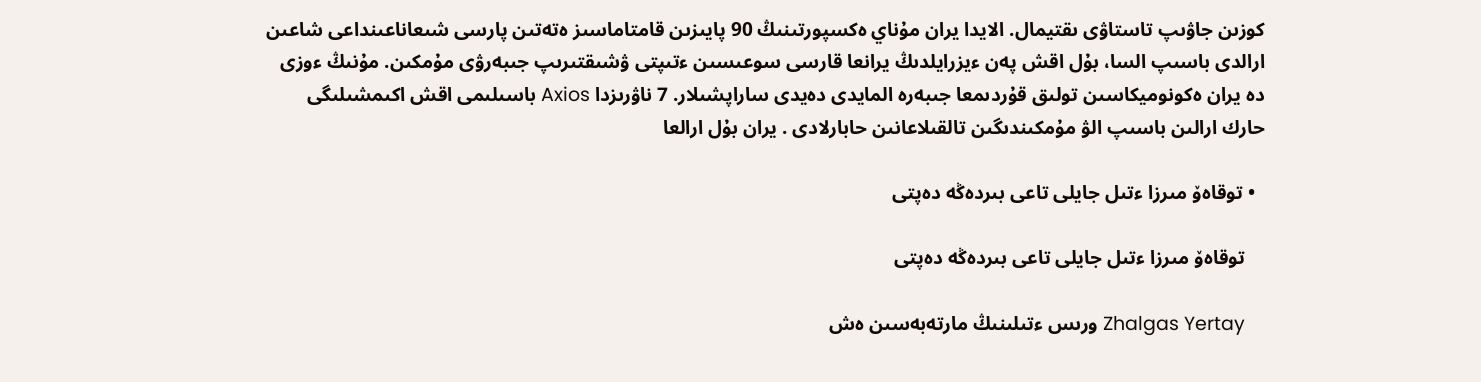كوزىن جاۋىپ تاستاۋى ىقتيمال. الايدا يران مۇناي ەكسپورتىنىڭ 90 پايىزىن قامتاماسىز ەتەتىن پارسى شىعاناعىنداعى شاعىن ارالدى باسىپ السا، بۇل اقش پەن ءيزرايلدىڭ يرانعا قارسى سوعىسىن ءتىپتى ۋشىقتىرىپ جىبەرۋى مۇمكىن. مۇنىڭ ءوزى دە يران ەكونوميكاسىن تولىق قۇردىمعا جىبەرە المايدى دەيدى ساراپشىلار. 7 ناۋرىزدا Axios باسىلىمى اقش اكىمشىلىگى حارك ارالىن باسىپ الۋ مۇمكىندىگىن تالقىلاعانىن حابارلادى . يران بۇل ارالعا

  • توقاەۆ مىرزا ءتىل جايلى تاعى بىردەڭە دەپتى

    توقاەۆ مىرزا ءتىل جايلى تاعى بىردەڭە دەپتى

    Zhalgas Yertay ورىس ءتىلىنىڭ مارتەبەسىن ەش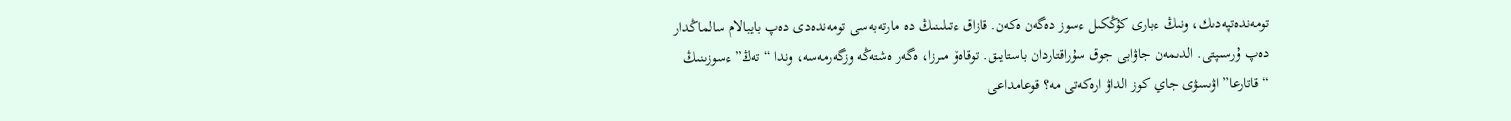تومەندەتپەدىك، ونىڭ ءبارى كۇڭكىل ءسوز دەگەن ەكەن. قازاق ءتىلىنىڭ دە مارتەبەسى تومەندەدى دەپ بايبالام سالماڭدار دەپ ۇرسىپتى. الدىمەن جاۋابى جوق سۇراقتاردان باستايىق. توقاەۆ مىرزا، ەگەر ەشتەڭە وزگەرمەسە، وندا “تەڭ” ءسوزىنىڭ “قاتارعا” اۋىسۋى جاي كوز الداۋ ارەكەتى مە؟ قوعامداعى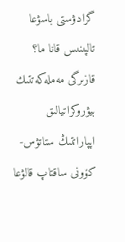گرادۋستى باسۋعا تالپىنىس قانا ما؟ قازىرگى مەملەكەتتىك بيۋروكراتيالىق اپپاراتتىڭ ستاتۋس-كۆونى ساقتاپ قالۋعا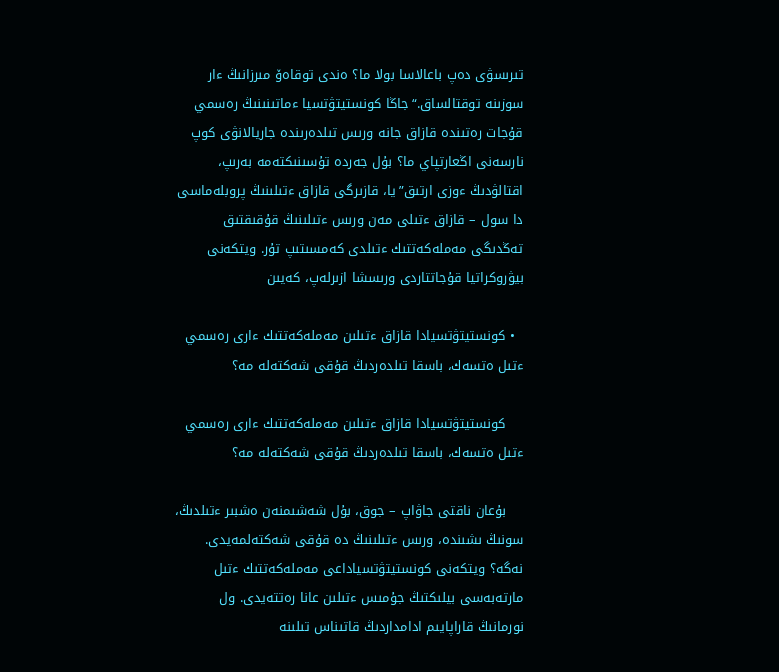تىرىسۋى دەپ باعالاسا بولا ما؟ ەندى توقاەۆ مىرزانىڭ ءار سوزىنە توقتالساق.“جاڭا كونستيتۋتسيا ءماتىنىنىڭ رەسمي قۇجات رەتىندە قازاق جانە ورىس تىلدەرىندە جاريالانۋى كوپ نارسەنى اڭعارتپاي ما؟ بۇل جەردە تۇسىنىكتەمە بەرىپ، اقتالۋدىڭ ءوزى ارتىق”يا، قازىرگى قازاق ءتىلىنىڭ پروبلەماسى دا سول – قازاق ءتىلى مەن ورىس ءتىلىنىڭ قۇقىقتىق تەڭدىگى مەملەكەتتىك ءتىلدى كەمسىتىپ تۇر. ويتكەنى بيۋروكراتيا قۇجاتتاردى ورىسشا ازىرلەپ، كەيىن

  • كونستيتۋتسيادا قازاق ءتىلىن مەملەكەتتىك ءارى رەسمي ءتىل ەتسەك، باسقا تىلدەردىڭ قۇقى شەكتەلە مە؟

    كونستيتۋتسيادا قازاق ءتىلىن مەملەكەتتىك ءارى رەسمي ءتىل ەتسەك، باسقا تىلدەردىڭ قۇقى شەكتەلە مە؟

    بۇعان ناقتى جاۋاپ – جوق، بۇل شەشىمنەن ەشبىر ءتىلدىڭ، سونىڭ ىشىندە، ورىس ءتىلىنىڭ دە قۇقى شەكتەلمەيدى. نەگە؟ ويتكەنى كونستيتۋتسياداعى مەملەكەتتىك ءتىل مارتەبەسى بيلىكتىڭ جۇمىس ءتىلىن عانا رەتتەيدى. ول نورمانىڭ قاراپايىم ادامداردىڭ قاتىناس تىلىنە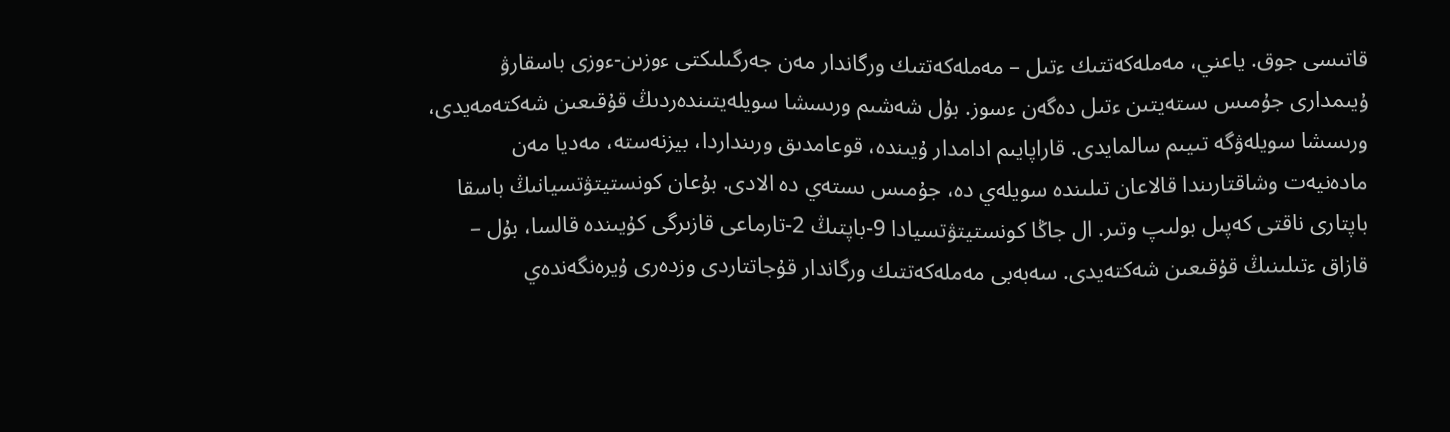قاتىسى جوق. ياعني، مەملەكەتتىك ءتىل – مەملەكەتتىك ورگاندار مەن جەرگىلىكتى ءوزىن-ءوزى باسقارۋ ۇيىمدارى جۇمىس ىستەيتىن ءتىل دەگەن ءسوز. بۇل شەشىم ورىسشا سويلەيتىندەردىڭ قۇقىعىن شەكتەمەيدى، ورىسشا سويلەۋگە تىيىم سالمايدى. قاراپايىم ادامدار ۇيىندە، قوعامدىق ورىنداردا، بيزنەستە، مەديا مەن مادەنيەت وشاقتارىندا قالاعان تىلىندە سويلەي دە، جۇمىس ىستەي دە الادى. بۇعان كونستيتۋتسيانىڭ باسقا باپتارى ناقتى كەپىل بولىپ وتىر. ال جاڭا كونستيتۋتسيادا 9-باپتىڭ 2-تارماعى قازىرگى كۇيىندە قالسا، بۇل – قازاق ءتىلىنىڭ قۇقىعىن شەكتەيدى. سەبەبى مەملەكەتتىك ورگاندار قۇجاتتاردى وزدەرى ۇيرەنگەندەي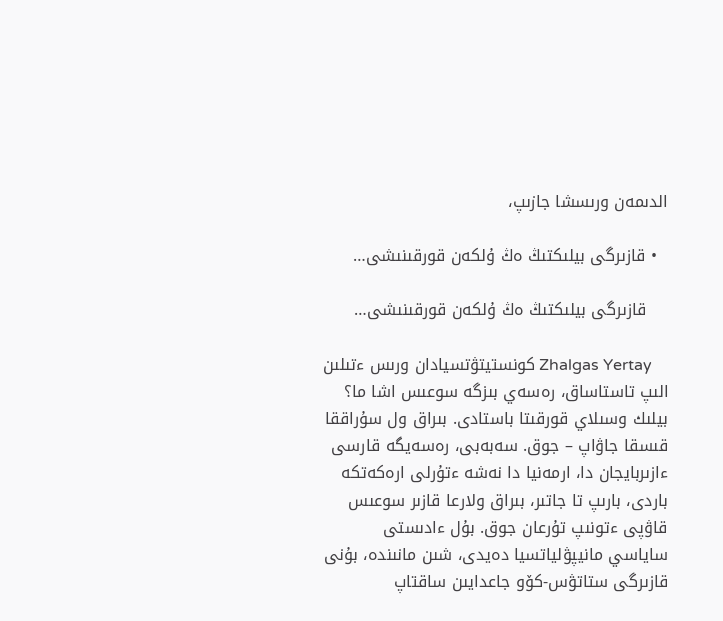الدىمەن ورىسشا جازىپ،

  • قازىرگى بيلىكتىڭ ەڭ ۇلكەن قورقىنىشى…

    قازىرگى بيلىكتىڭ ەڭ ۇلكەن قورقىنىشى…

    Zhalgas Yertay كونستيتۋتسيادان ورىس ءتىلىن الىپ تاستاساق، رەسەي بىزگە سوعىس اشا ما؟ بيلىك وسىلاي قورقىتا باستادى. بىراق ول سۇراققا قىسقا جاۋاپ – جوق. سەبەبى، رەسەيگە قارسى ءازىربايجان دا، ارمەنيا دا نەشە ءتۇرلى ارەكەتكە باردى، بارىپ تا جاتىر، بىراق ولارعا قازىر سوعىس قاۋپى ءتونىپ تۇرعان جوق. بۇل ءادىستى ساياسي مانيپۋلياتسيا دەيدى، شىن مانىندە، بۇنى قازىرگى ستاتۋس-كۆو جاعدايىن ساقتاپ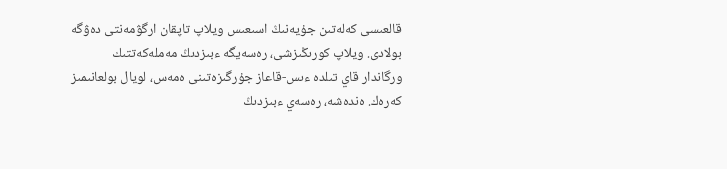قالعىسى كەلەتىن جۇيەنىڭ اسىعىس ويلاپ تاپقان ارگۋمەنتى دەۋگە بولادى. ويلاپ كورىڭىزشى، رەسەيگە ءبىزدىڭ مەملەكەتتىك ورگاندار قاي تىلدە ءىس-قاعاز جۇرگىزەتىنى ەمەس، لويال بولعانىمىز كەرەك. ەندەشە، رەسەي ءبىزدىڭ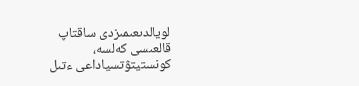لويالدىعىمىزدى ساقتاپ قالعىسى كەلسە، كونستيتۋتسياداعى ءتىل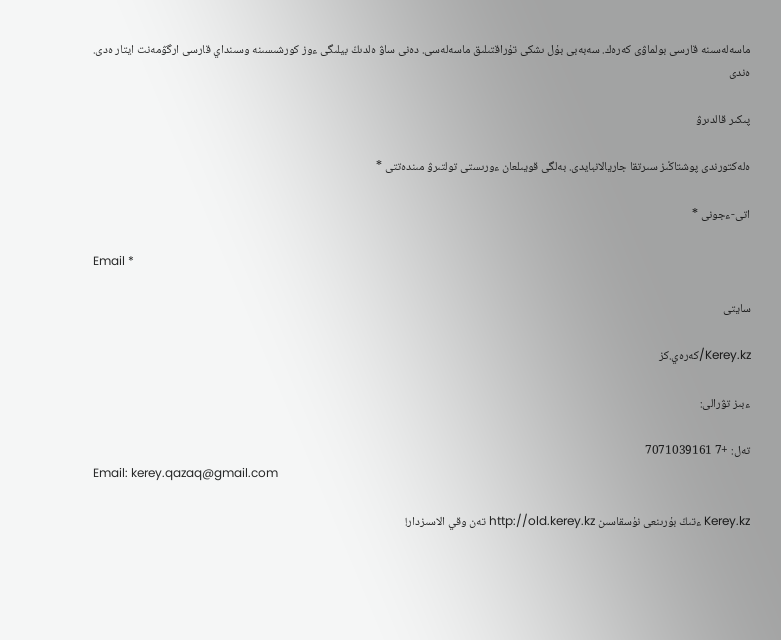ماسەلەسىنە قارسى بولماۋى كەرەك. سەبەبى بۇل ىشكى تۇراقتىلىق ماسەلەسى. دەنى ساۋ ەلدىڭ بيلىگى ءوز كورشىسىنە وسىنداي قارسى ارگۋمەنت ايتار ەدى. ەندى

پىكىر قالدىرۋ

ەلەكتورندى پوشتاڭىز سىرتقا جاريالانبايدى. بەلگى قويىلعان ءورىستى تولتىرۋ مىندەتتى *

اتى-ءجونى *

Email *

سايتى

Kerey.kz/كەرەي.كز

ءبىز تۋرالى:

تەل: +7 7071039161
Email: kerey.qazaq@gmail.com

Kerey.kz ءتىڭ بۇرىنعى نۇسقاسىن http://old.kerey.kz تەن وقي الاسىزدار!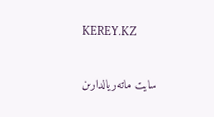KEREY.KZ

سايت ماتەريالدارىن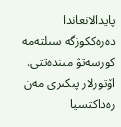پايدالانعاندا دەرەككوزگە سىلتەمە كورسەتۋ مىندەتتى. اۆتورلار پىكىرى مەن رەداكتسيا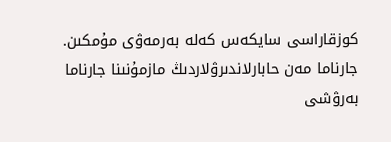كوزقاراسى سايكەس كەلە بەرمەۋى مۇمكىن. جارناما مەن حابارلاندىرۋلاردىڭ مازمۇنىنا جارناما بەرۋشى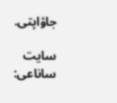جاۋاپتى.

سايت ساناعى: